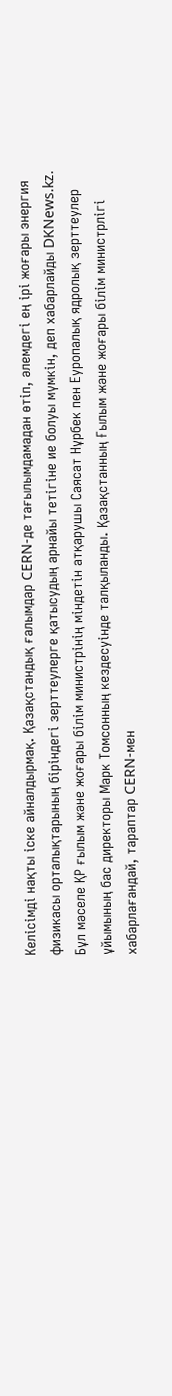Келісімді нақты іске айналдырмақ. Қазақстандық ғалымдар CERN-де тағылымдамадан өтіп, әлемдегі ең ірі жоғары энергия физикасы орталықтарының біріндегі зерттеулерге қатысудың арнайы тетігіне ие болуы мүмкін, деп хабарлайды DKNews.kz.
Бұл мәселе ҚР ғылым және жоғары білім министрінің міндетін атқарушы Саясат Нұрбек пен Еуропалық ядролық зерттеулер ұйымының бас директоры Марк Томсонның кездесуінде талқыланды. Қазақстанның Ғылым және жоғары білім министрлігі хабарлағандай, тараптар CERN-мен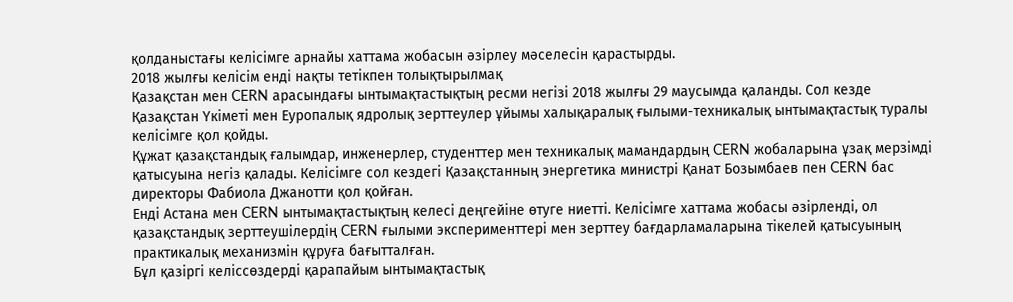қолданыстағы келісімге арнайы хаттама жобасын әзірлеу мәселесін қарастырды.
2018 жылғы келісім енді нақты тетікпен толықтырылмақ
Қазақстан мен CERN арасындағы ынтымақтастықтың ресми негізі 2018 жылғы 29 маусымда қаланды. Сол кезде Қазақстан Үкіметі мен Еуропалық ядролық зерттеулер ұйымы халықаралық ғылыми-техникалық ынтымақтастық туралы келісімге қол қойды.
Құжат қазақстандық ғалымдар, инженерлер, студенттер мен техникалық мамандардың CERN жобаларына ұзақ мерзімді қатысуына негіз қалады. Келісімге сол кездегі Қазақстанның энергетика министрі Қанат Бозымбаев пен CERN бас директоры Фабиола Джанотти қол қойған.
Енді Астана мен CERN ынтымақтастықтың келесі деңгейіне өтуге ниетті. Келісімге хаттама жобасы әзірленді, ол қазақстандық зерттеушілердің CERN ғылыми эксперименттері мен зерттеу бағдарламаларына тікелей қатысуының практикалық механизмін құруға бағытталған.
Бұл қазіргі келіссөздерді қарапайым ынтымақтастық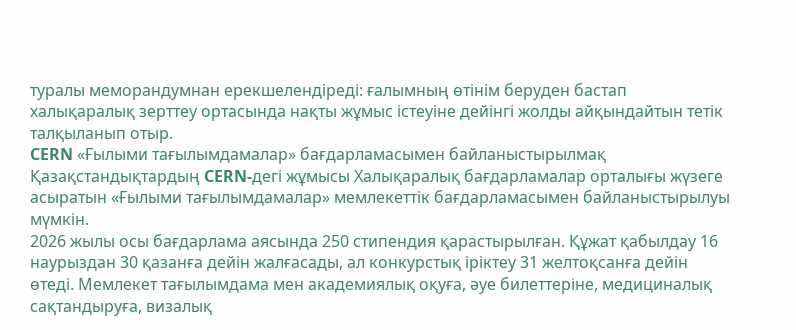туралы меморандумнан ерекшелендіреді: ғалымның өтінім беруден бастап халықаралық зерттеу ортасында нақты жұмыс істеуіне дейінгі жолды айқындайтын тетік талқыланып отыр.
CERN «Ғылыми тағылымдамалар» бағдарламасымен байланыстырылмақ
Қазақстандықтардың CERN-дегі жұмысы Халықаралық бағдарламалар орталығы жүзеге асыратын «Ғылыми тағылымдамалар» мемлекеттік бағдарламасымен байланыстырылуы мүмкін.
2026 жылы осы бағдарлама аясында 250 стипендия қарастырылған. Құжат қабылдау 16 наурыздан 30 қазанға дейін жалғасады, ал конкурстық іріктеу 31 желтоқсанға дейін өтеді. Мемлекет тағылымдама мен академиялық оқуға, әуе билеттеріне, медициналық сақтандыруға, визалық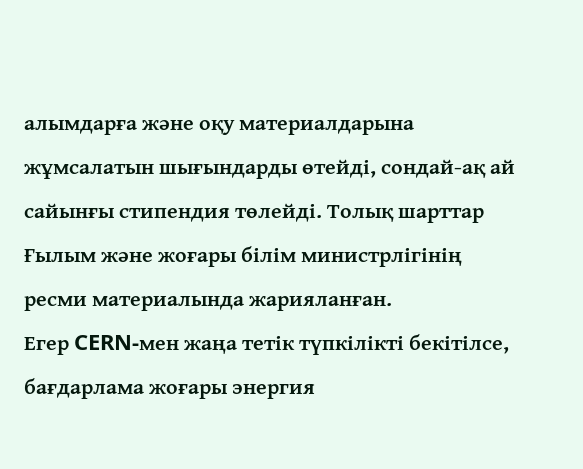алымдарға және оқу материалдарына жұмсалатын шығындарды өтейді, сондай-ақ ай сайынғы стипендия төлейді. Толық шарттар Ғылым және жоғары білім министрлігінің ресми материалында жарияланған.
Егер CERN-мен жаңа тетік түпкілікті бекітілсе, бағдарлама жоғары энергия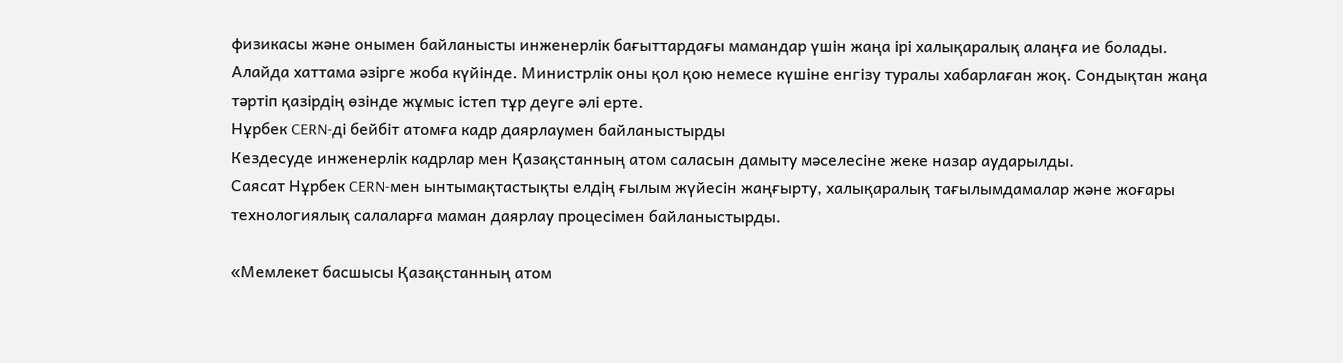физикасы және онымен байланысты инженерлік бағыттардағы мамандар үшін жаңа ірі халықаралық алаңға ие болады.
Алайда хаттама әзірге жоба күйінде. Министрлік оны қол қою немесе күшіне енгізу туралы хабарлаған жоқ. Сондықтан жаңа тәртіп қазірдің өзінде жұмыс істеп тұр деуге әлі ерте.
Нұрбек CERN-ді бейбіт атомға кадр даярлаумен байланыстырды
Кездесуде инженерлік кадрлар мен Қазақстанның атом саласын дамыту мәселесіне жеке назар аударылды.
Саясат Нұрбек CERN-мен ынтымақтастықты елдің ғылым жүйесін жаңғырту, халықаралық тағылымдамалар және жоғары технологиялық салаларға маман даярлау процесімен байланыстырды.

«Мемлекет басшысы Қазақстанның атом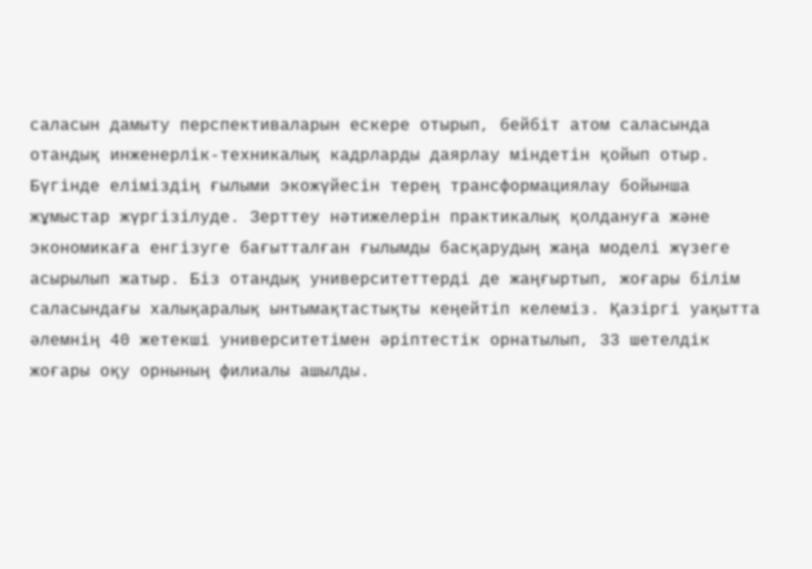саласын дамыту перспективаларын ескере отырып, бейбіт атом саласында отандық инженерлік-техникалық кадрларды даярлау міндетін қойып отыр. Бүгінде еліміздің ғылыми экожүйесін терең трансформациялау бойынша жұмыстар жүргізілуде. Зерттеу нәтижелерін практикалық қолдануға және экономикаға енгізуге бағытталған ғылымды басқарудың жаңа моделі жүзеге асырылып жатыр. Біз отандық университеттерді де жаңғыртып, жоғары білім саласындағы халықаралық ынтымақтастықты кеңейтіп келеміз. Қазіргі уақытта әлемнің 40 жетекші университетімен әріптестік орнатылып, 33 шетелдік жоғары оқу орнының филиалы ашылды.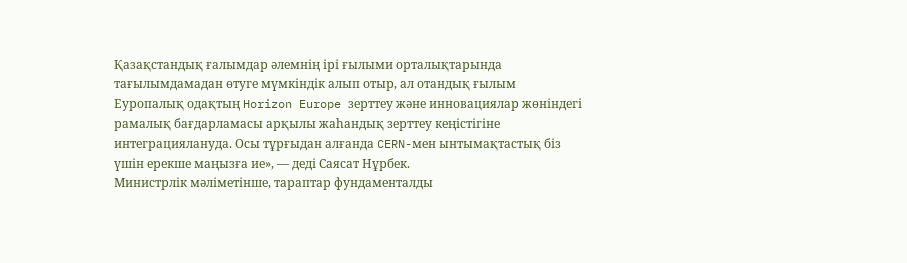Қазақстандық ғалымдар әлемнің ірі ғылыми орталықтарында тағылымдамадан өтуге мүмкіндік алып отыр, ал отандық ғылым Еуропалық одақтың Horizon Europe зерттеу және инновациялар жөніндегі рамалық бағдарламасы арқылы жаһандық зерттеу кеңістігіне интеграциялануда. Осы тұрғыдан алғанда CERN-мен ынтымақтастық біз үшін ерекше маңызға ие», — деді Саясат Нұрбек.
Министрлік мәліметінше, тараптар фундаменталды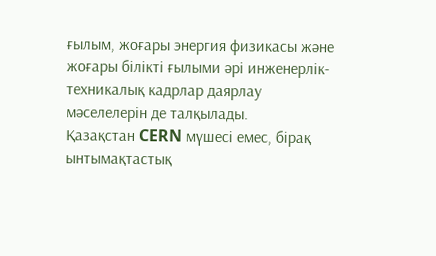ғылым, жоғары энергия физикасы және жоғары білікті ғылыми әрі инженерлік-техникалық кадрлар даярлау мәселелерін де талқылады.
Қазақстан CERN мүшесі емес, бірақ ынтымақтастық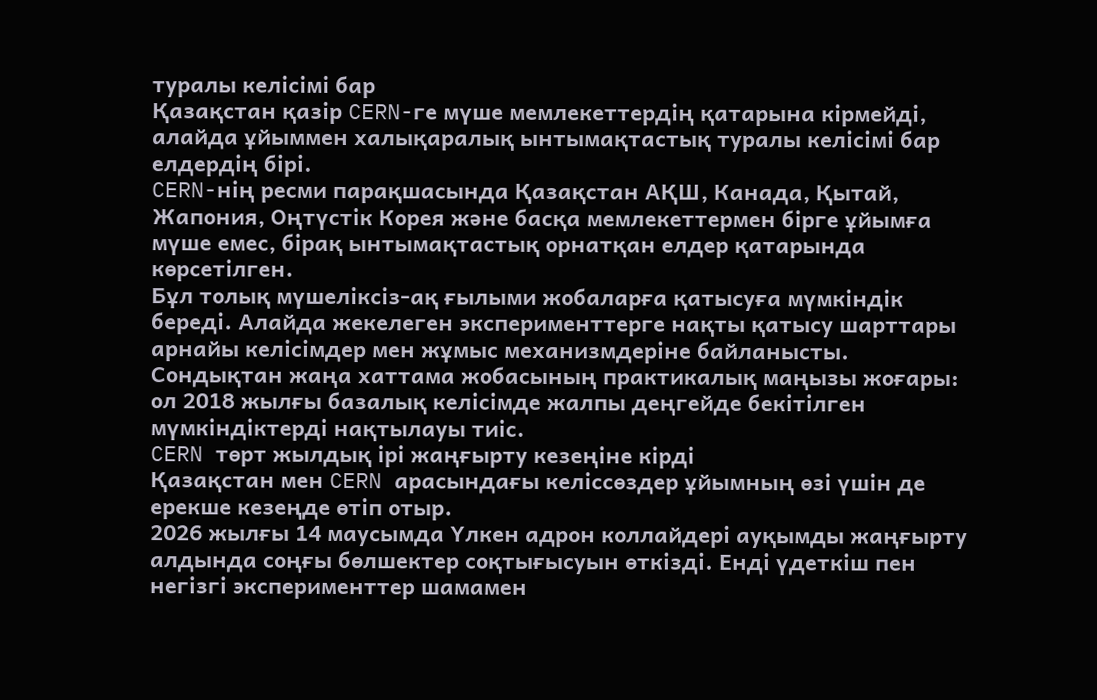туралы келісімі бар
Қазақстан қазір CERN-ге мүше мемлекеттердің қатарына кірмейді, алайда ұйыммен халықаралық ынтымақтастық туралы келісімі бар елдердің бірі.
CERN-нің ресми парақшасында Қазақстан АҚШ, Канада, Қытай, Жапония, Оңтүстік Корея және басқа мемлекеттермен бірге ұйымға мүше емес, бірақ ынтымақтастық орнатқан елдер қатарында көрсетілген.
Бұл толық мүшеліксіз-ақ ғылыми жобаларға қатысуға мүмкіндік береді. Алайда жекелеген эксперименттерге нақты қатысу шарттары арнайы келісімдер мен жұмыс механизмдеріне байланысты.
Сондықтан жаңа хаттама жобасының практикалық маңызы жоғары: ол 2018 жылғы базалық келісімде жалпы деңгейде бекітілген мүмкіндіктерді нақтылауы тиіс.
CERN төрт жылдық ірі жаңғырту кезеңіне кірді
Қазақстан мен CERN арасындағы келіссөздер ұйымның өзі үшін де ерекше кезеңде өтіп отыр.
2026 жылғы 14 маусымда Үлкен адрон коллайдері ауқымды жаңғырту алдында соңғы бөлшектер соқтығысуын өткізді. Енді үдеткіш пен негізгі эксперименттер шамамен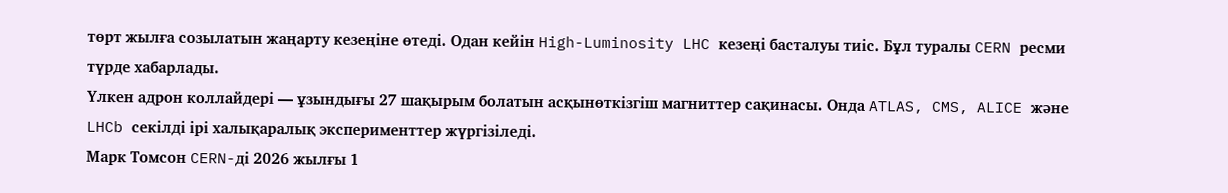төрт жылға созылатын жаңарту кезеңіне өтеді. Одан кейін High-Luminosity LHC кезеңі басталуы тиіс. Бұл туралы CERN ресми түрде хабарлады.
Үлкен адрон коллайдері — ұзындығы 27 шақырым болатын асқынөткізгіш магниттер сақинасы. Онда ATLAS, CMS, ALICE және LHCb секілді ірі халықаралық эксперименттер жүргізіледі.
Марк Томсон CERN-ді 2026 жылғы 1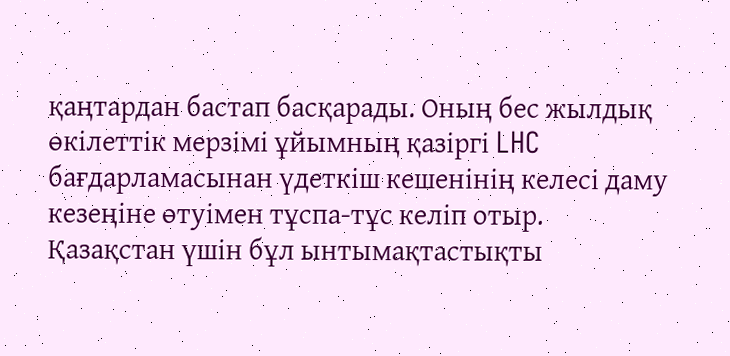қаңтардан бастап басқарады. Оның бес жылдық өкілеттік мерзімі ұйымның қазіргі LHC бағдарламасынан үдеткіш кешенінің келесі даму кезеңіне өтуімен тұспа-тұс келіп отыр.
Қазақстан үшін бұл ынтымақтастықты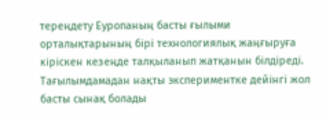тереңдету Еуропаның басты ғылыми орталықтарының бірі технологиялық жаңғыруға кіріскен кезеңде талқыланып жатқанын білдіреді.
Тағылымдамадан нақты экспериментке дейінгі жол басты сынақ болады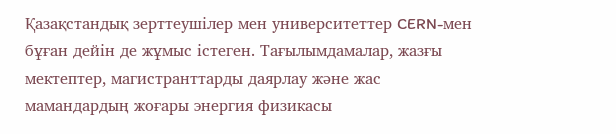Қазақстандық зерттеушілер мен университеттер CERN-мен бұған дейін де жұмыс істеген. Тағылымдамалар, жазғы мектептер, магистранттарды даярлау және жас мамандардың жоғары энергия физикасы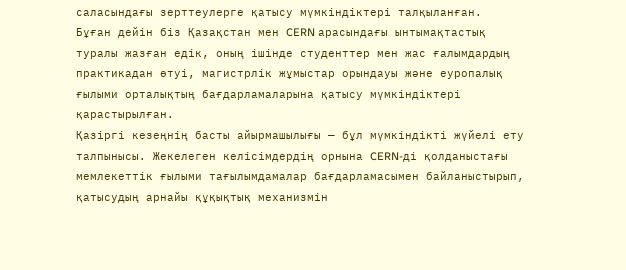саласындағы зерттеулерге қатысу мүмкіндіктері талқыланған.
Бұған дейін біз Қазақстан мен CERN арасындағы ынтымақтастық туралы жазған едік, оның ішінде студенттер мен жас ғалымдардың практикадан өтуі, магистрлік жұмыстар орындауы және еуропалық ғылыми орталықтың бағдарламаларына қатысу мүмкіндіктері қарастырылған.
Қазіргі кезеңнің басты айырмашылығы — бұл мүмкіндікті жүйелі ету талпынысы. Жекелеген келісімдердің орнына CERN-ді қолданыстағы мемлекеттік ғылыми тағылымдамалар бағдарламасымен байланыстырып, қатысудың арнайы құқықтық механизмін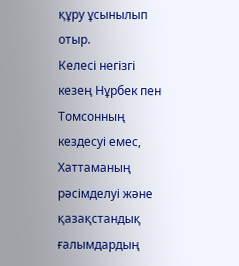құру ұсынылып отыр.
Келесі негізгі кезең Нұрбек пен Томсонның кездесуі емес, Хаттаманың рәсімделуі және қазақстандық ғалымдардың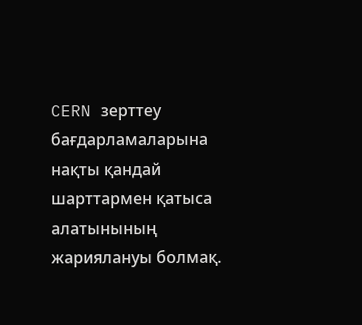CERN зерттеу бағдарламаларына нақты қандай шарттармен қатыса алатынының жариялануы болмақ.